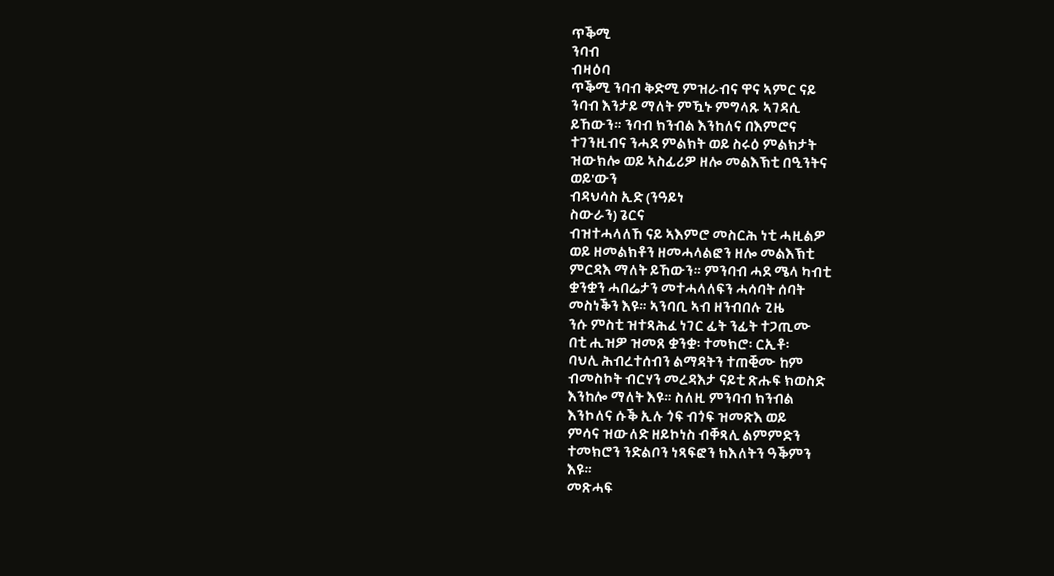ጥቕሚ
ንባብ
ብዛዕባ
ጥቕሚ ንባብ ቅድሚ ምዝራብና ዋና ኣምር ናይ
ንባብ እንታይ ማለት ምዃኑ ምግላጹ ኣገዳሲ
ይኸውን። ንባብ ክንብል እንከለና በእምሮና
ተገንዚብና ንሓደ ምልክት ወይ ስሩዕ ምልክታት
ዝውክሎ ወይ ኣስፊሪዎ ዘሎ መልእኽቲ በዒንትና
ወይ'ውን
ብዳህሳስ ኢድ (ንዓይነ
ስውራን) ጌርና
ብዝተሓላለኸ ናይ ኣእምሮ መስርሕ ነቲ ሓዚልዎ
ወይ ዘመልክቶን ዘመሓላልፎን ዘሎ መልእኽቲ
ምርዳእ ማለት ይኸውን። ምንባብ ሓደ ሜላ ካብቲ
ቋንቋን ሓበሬታን መተሓላለፍን ሓሳባት ሰባት
መስነቕን እዩ። ኣንባቢ ኣብ ዘንብበሉ ጊዜ
ንሱ ምስቲ ዝተጻሕፈ ነገር ፊት ንፊት ተጋጢሙ
በቲ ሒዝዎ ዝመጸ ቋንቋ፡ ተመክሮ፡ ርኢቶ፡
ባህሊ ሕብረተሰብን ልማዳትን ተጠቒሙ ከም
ብመስኮት ብርሃን መረዳእታ ናይቲ ጽሑፍ ክወስድ
እንከሎ ማለት እዩ። ስለዚ ምንባብ ክንብል
እንኮለና ሱቕ ኢሉ ጎፍ ብጎፍ ዝመጽእ ወይ
ምሳና ዝውለድ ዘይኮነስ ብቐጻሊ ልምምድን
ተመክሮን ንድልቦን ነጻፍፎን ክእለትን ዓቕምን
እዩ።
መጽሓፍ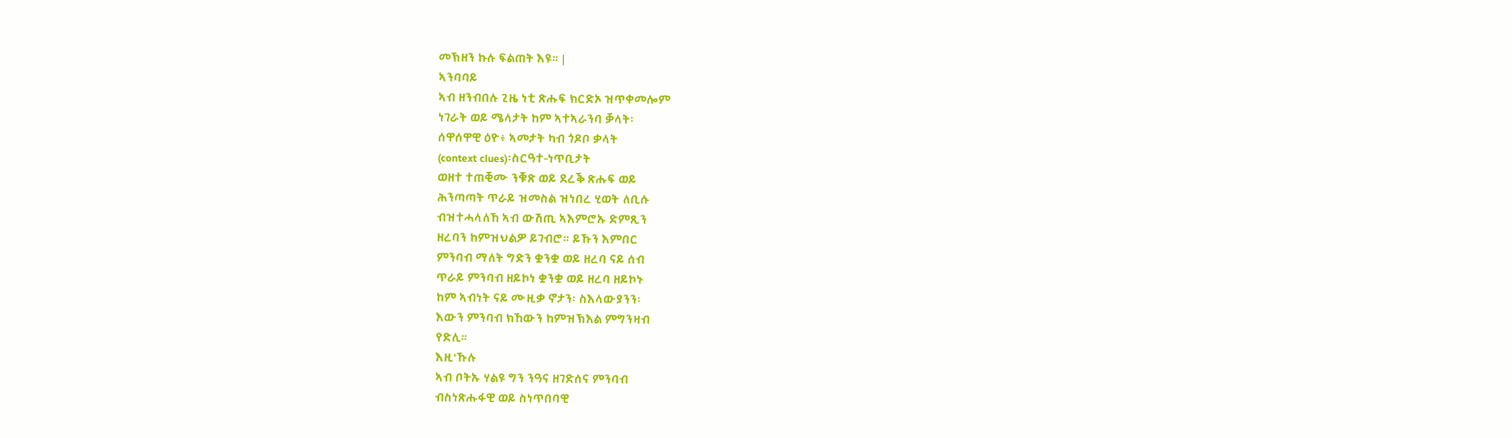መኽዘን ኩሉ ፍልጠት እዩ። |
ኣንባባይ
ኣብ ዘንብበሉ ጊዜ ነቲ ጽሑፍ ክርድኦ ዝጥቀመሎም
ነገራት ወይ ሜላታት ከም ኣተኣራንባ ቓላት፡
ሰዋሰዋዊ ዕዮ፥ ኣመታት ካብ ጎዶቦ ቃላት
(context clues)፡ስርዓተ-ነጥቢታት
ወዘተ ተጠቒሙ ንቑጽ ወይ ደረቕ ጽሑፍ ወይ
ሕንጣጣት ጥራይ ዝመስል ዝነበረ ሂወት ለቢሱ
ብዝተሓላለኸ ኣብ ውሽጢ ኣእምሮኡ ድምጺን
ዘረባን ከምዝህልዎ ይገብሮ። ይኹን እምበር
ምንባብ ማለት ግድን ቋንቋ ወይ ዘረባ ናይ ሰብ
ጥራይ ምንባብ ዘይኮነ ቋንቋ ወይ ዘረባ ዘይኮኑ
ከም ኣብነት ናይ ሙዚቃ ኖታን፡ ስእላውያንን፡
እውን ምንባብ ክኸውን ከምዝኽእል ምግንዛብ
የድሊ።
እዚ'ኹሉ
ኣብ ቦትኡ ሃልዩ ግን ንዓና ዘገድሰና ምንባብ
ብስነጽሑፋዊ ወይ ስነጥበባዊ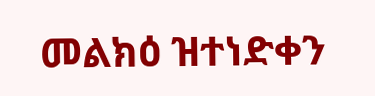መልክዕ ዝተነድቀን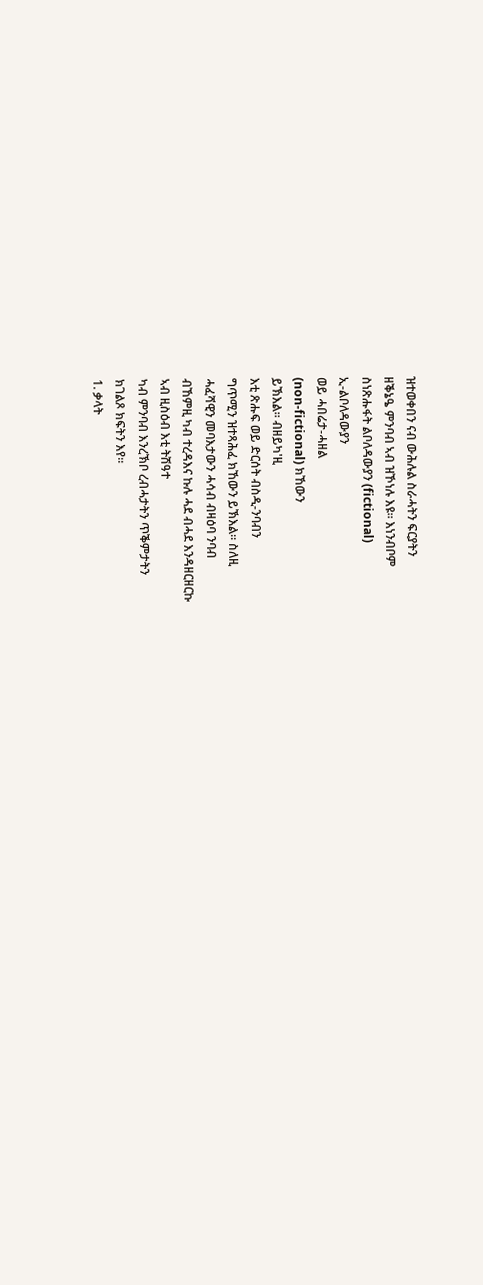ዝተወቀበን ናብ ውሕሉል ስራሓትን ፍርያትን
ዘቕኔዔ ምንባብ ኣብ ዝኾነሉ እዩ። እነንብቦም
ስነጽሑፋት ልቦለዳውያን (fictional)
ኢ-ልቦለዳውያን
ወይ ሓበሬታ-ሓዘል
(non-fictional) ክኸውን
ይኽእል። ብዘይካ'ዚ
እቲ ጽሑፍ ወይ ድርሰት ብስዲ-ንባብን
ግጥሚን ዝተጻሕፈ ክኸውን ይኽእል። ስለዚ
ሓፈሻዊን መባእታውን ሓሳብ ብዛዕባ ንባብ
ብኸምዚ ካብ ተረዳእና ኩሉ ሓደ ብሓደ እንዳዘርዘርኩ
ኣብ ዚስዕብ እቲ ትሽዓተ
ካብ ምንባብ እንረኽቦ ረብሓታትን ጥቕምታትን
ክገልጾ ክፍትን እየ።
1. ቃላት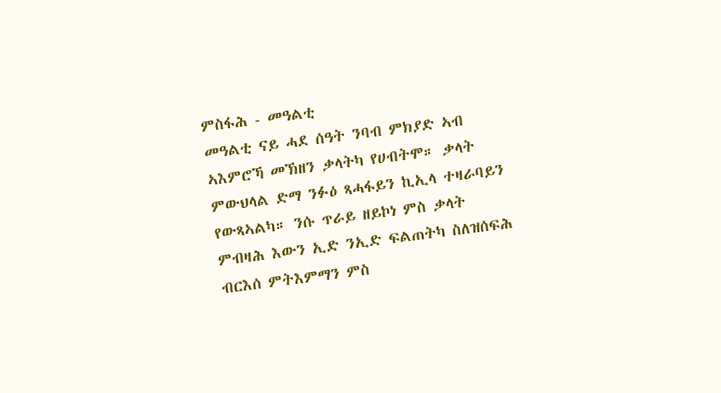ምስፋሕ - መዓልቲ
መዓልቲ ናይ ሓደ ሰዓት ንባብ ምክያድ ኣብ
ኣእምሮኻ መኽዘን ቃላትካ የሀብትሞ። ቃላት
ምውህላል ድማ ንፉዕ ጻሓፋይን ኪኢላ ተዛራባይን
የውጻኣልካ። ንሱ ጥራይ ዘይኮነ ምስ ቃላት
ምብዛሕ እውን ኢድ ንኢድ ፍልጠትካ ስለዝሰፍሕ
ብርእሰ ምትእምማን ምስ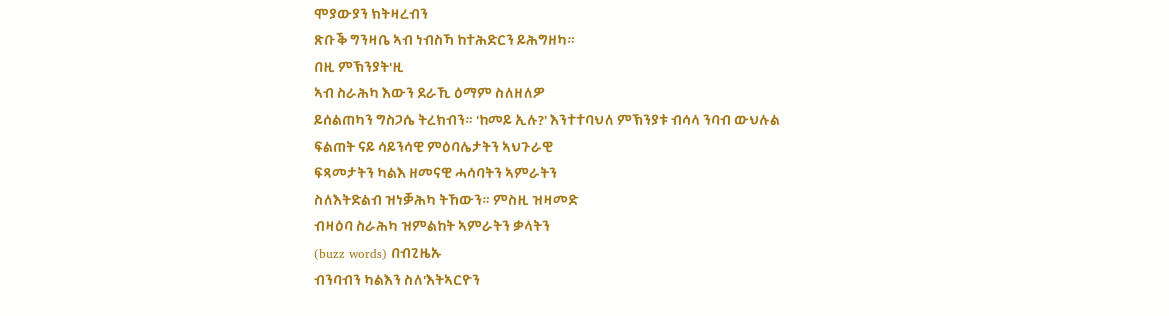ሞያውያን ክትዛረብን
ጽቡቕ ግንዛቤ ኣብ ነብስኻ ከተሕድርን ይሕግዘካ።
በዚ ምኽንያት'ዚ
ኣብ ስራሕካ እውን ደራኺ ዕማም ስለዘለዎ
ይሰልጠካን ግስጋሴ ትረክብን። 'ከመይ ኢሉ?' እንተተባህለ ምኽንያቱ ብሳላ ንባብ ውህሉል
ፍልጠት ናይ ሳይንሳዊ ምዕባሌታትን ኣህጉራዊ
ፍጻመታትን ካልእ ዘመናዊ ሓሳባትን ኣምራትን
ስለእትድልብ ዝነቓሕካ ትኸውን። ምስዚ ዝዛመድ
ብዛዕባ ስራሕካ ዝምልከት ኣምራትን ቃላትን
(buzz words) በብጊዜኡ
ብንባብን ካልእን ስለ'እትኣርዮን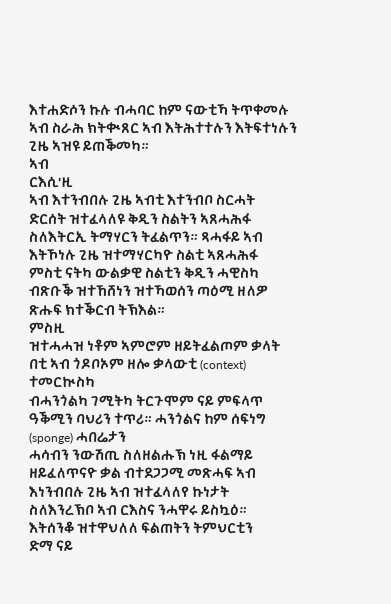እተሐድሶን ኩሉ ብሓባር ከም ናውቲኻ ትጥቀመሉ
ኣብ ስራሕ ክትቊጸር ኣብ እትሕተተሉን እትፍተነሉን
ጊዜ ኣዝዩ ይጠቕመካ።
ኣብ
ርእሲ'ዚ
ኣብ እተንብበሉ ጊዜ ኣብቲ እተንብቦ ስርሓት
ድርሰት ዝተፈላለዩ ቅዲን ስልትን ኣጸሓሕፋ
ስለእትርኢ ትማሃርን ትፈልጥን። ጻሓፋይ ኣብ
እትኾነሉ ጊዜ ዝተማሃርካዮ ስልቲ ኣጸሓሕፋ
ምስቲ ናትካ ውልቃዊ ስልቲን ቅዲን ሓዊስካ
ብጽቡቕ ዝተኸሸነን ዝተኻወሰን ጣዕሚ ዘለዎ
ጽሑፍ ክተቕርብ ትኽእል።
ምስዚ
ዝተሓሓዝ ነቶም ኣምሮም ዘይትፈልጦም ቃላት
በቲ ኣብ ጎዶቦኦም ዘሎ ቃላውቲ (context)
ተመርኲስካ
ብሓንጎልካ ገሚትካ ትርጉሞም ናይ ምፍላጥ
ዓቕሚን ባህሪን ተጥሪ። ሓንጎልና ከም ሰፍነግ
(sponge) ሓበሬታን
ሓሳብን ንውሽጢ ስለዘልሑኽ ነዚ ፋልማይ
ዘይፈለጥናዮ ቃል ብተደጋጋሚ መጽሓፍ ኣብ
እነንብበሉ ጊዜ ኣብ ዝተፈላለየ ኩነታት
ስለእንረኽቦ ኣብ ርእስና ንሓዋሩ ይስኳዕ።
እትሰንቆ ዝተዋህለለ ፍልጠትን ትምህርቲን
ድማ ናይ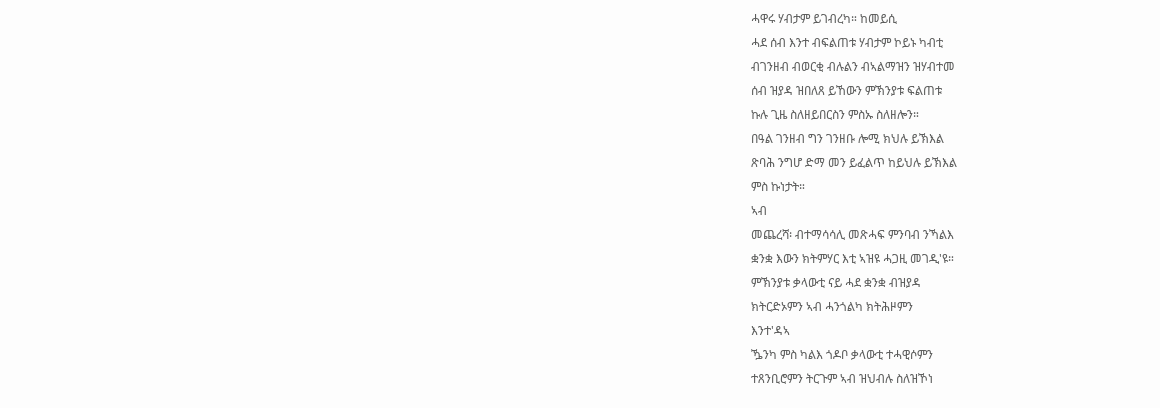ሓዋሩ ሃብታም ይገብረካ። ከመይሲ
ሓደ ሰብ እንተ ብፍልጠቱ ሃብታም ኮይኑ ካብቲ
ብገንዘብ ብወርቂ ብሉልን ብኣልማዝን ዝሃብተመ
ሰብ ዝያዳ ዝበለጸ ይኸውን ምኽንያቱ ፍልጠቱ
ኩሉ ጊዜ ስለዘይበርስን ምስኡ ስለዘሎን።
በዓል ገንዘብ ግን ገንዘቡ ሎሚ ክህሉ ይኽእል
ጽባሕ ንግሆ ድማ መን ይፈልጥ ከይህሉ ይኽእል
ምስ ኩነታት።
ኣብ
መጨረሻ፡ ብተማሳሳሊ መጽሓፍ ምንባብ ንኻልእ
ቋንቋ እውን ክትምሃር እቲ ኣዝዩ ሓጋዚ መገዲ'ዩ።
ምኽንያቱ ቃላውቲ ናይ ሓደ ቋንቋ ብዝያዳ
ክትርድኦምን ኣብ ሓንጎልካ ክትሕዞምን
እንተ'ዳኣ
ዄንካ ምስ ካልእ ጎዶቦ ቃላውቲ ተሓዊሶምን
ተጸንቢሮምን ትርጉም ኣብ ዝህብሉ ስለዝኾነ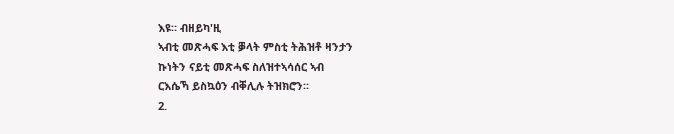እዩ። ብዘይካ'ዚ
ኣብቲ መጽሓፍ እቲ ቓላት ምስቲ ትሕዝቶ ዛንታን
ኩነትን ናይቲ መጽሓፍ ስለዝተኣሳሰር ኣብ
ርእሴኻ ይስኳዕን ብቐሊሉ ትዝክሮን።
2.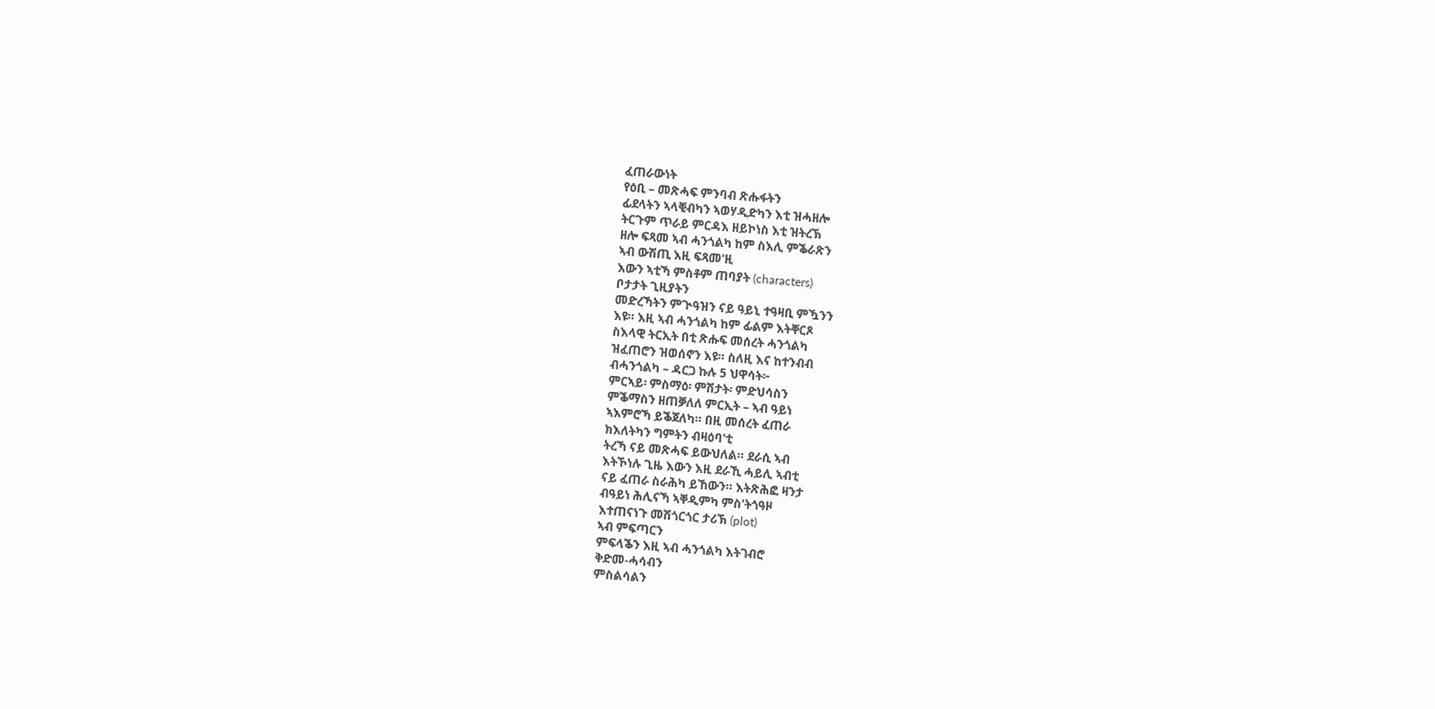ፈጠራውነት
የዕቢ – መጽሓፍ ምንባብ ጽሑፋትን
ፊደላትን ኣላቒብካን ኣወሃዲድካን እቲ ዝሓዘሎ
ትርጉም ጥራይ ምርዳእ ዘይኮነስ እቲ ዝትረኽ
ዘሎ ፍጻመ ኣብ ሓንጎልካ ከም ስእሊ ምቕራጽን
ኣብ ውሽጢ እዚ ፍጻመ'ዚ
እውን ኣቲኻ ምስቶም ጠባያት (characters)
ቦታታት ጊዚያትን
መድረኻትን ምጒዓዝን ናይ ዓይኒ ተዓዛቢ ምዃንን
እዩ። እዚ ኣብ ሓንጎልካ ከም ፊልም እትቐርጾ
ስእላዊ ትርኢት በቲ ጽሑፍ መሰረት ሓንጎልካ
ዝፈጠሮን ዝወሰኖን እዩ። ስለዚ እና ከተንብብ
ብሓንጎልካ – ዳርጋ ኩሉ 5 ህዋሳት፦
ምርኣይ፡ ምስማዕ፡ ምሽታት፡ ምድህሳስን
ምቕማስን ዘጠቓለለ ምርኢት – ኣብ ዓይነ
ኣእምሮኻ ይቕጀለካ። በዚ መሰረት ፈጠራ
ክእለትካን ግምትን ብዛዕባ'ቲ
ትረኻ ናይ መጽሓፍ ይውህለል። ደራሲ ኣብ
እትኾነሉ ጊዜ እውን እዚ ደራኺ ሓይሊ ኣብቲ
ናይ ፈጠራ ስራሕካ ይኸውን። እትጽሕፎ ዛንታ
ብዓይነ ሕሊናኻ ኣቐዲምካ ምስ'ትጎዓዞ
እተጠናነጉ መሽጎርጎር ታሪኽ (plot)
ኣብ ምፍጣርን
ምፍላቕን እዚ ኣብ ሓንጎልካ እትገብሮ
ቅድመ-ሓሳብን
ምስልሳልን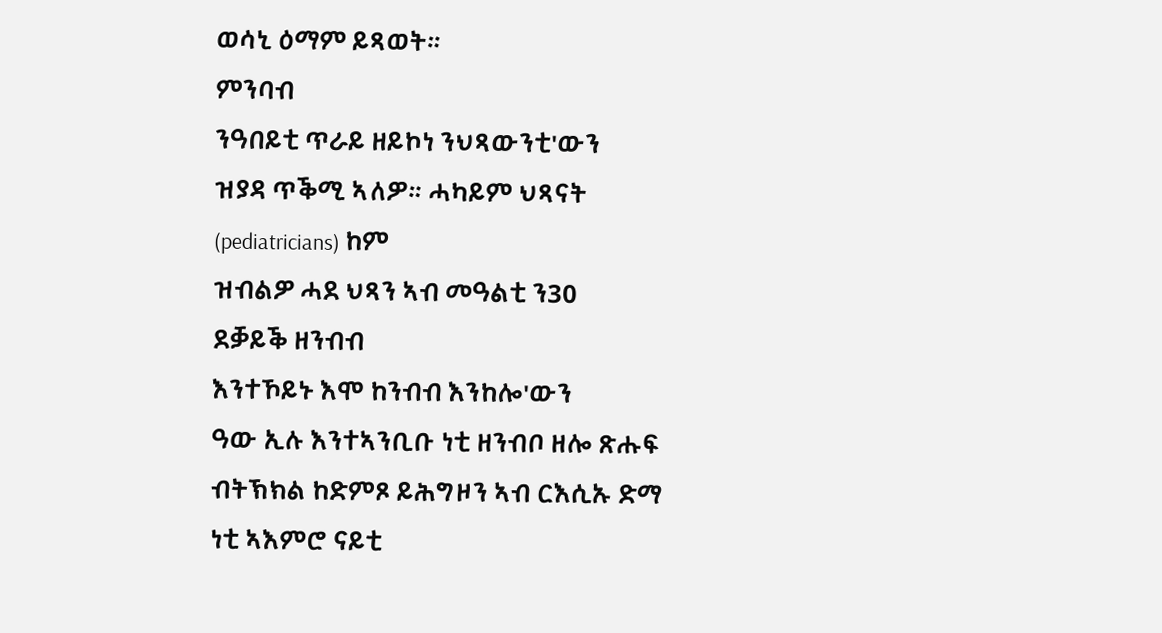ወሳኒ ዕማም ይጻወት።
ምንባብ
ንዓበይቲ ጥራይ ዘይኮነ ንህጻውንቲ'ውን
ዝያዳ ጥቕሚ ኣለዎ። ሓካይም ህጻናት
(pediatricians) ከም
ዝብልዎ ሓደ ህጻን ኣብ መዓልቲ ን30
ደቓይቕ ዘንብብ
እንተኾይኑ እሞ ከንብብ እንከሎ'ውን
ዓው ኢሉ እንተኣንቢቡ ነቲ ዘንብቦ ዘሎ ጽሑፍ
ብትኽክል ከድምጾ ይሕግዞን ኣብ ርእሲኡ ድማ
ነቲ ኣእምሮ ናይቲ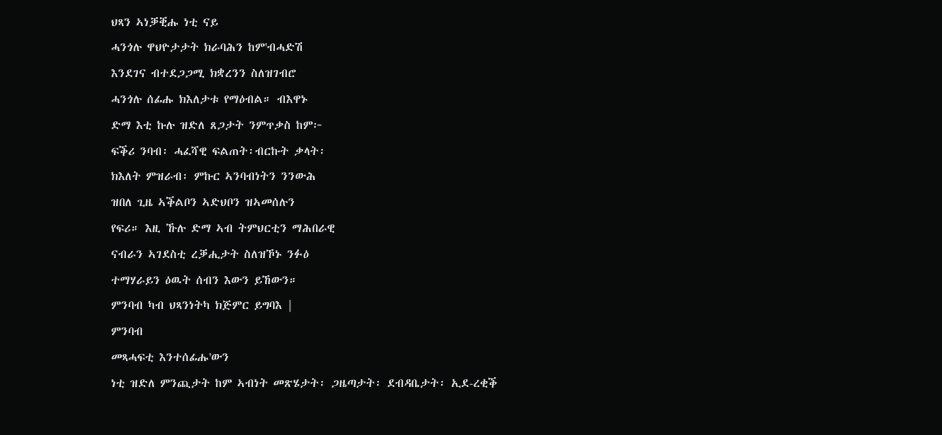ህጻን ኣነቓቒሑ ነቲ ናይ
ሓንጎሉ ዋህዮታታት ክራባሕን ከም'ብሓድሽ
እንደገና ብተደጋጋሚ ክቋረንን ስለዝገብሮ
ሓንጎሉ ሰፊሑ ክእለታቱ የማዕብል። ብእዋኑ
ድማ እቲ ኩሉ ዝድለ ጸጋታት ንምጥቃስ ከም፦
ፍቕሪ ንባብ፡ ሓፈሻዊ ፍልጠት፡ብርኩት ቃላት፡
ክእለት ምዝራብ፡ ምኩር ኣንባብነትን ንንውሕ
ዝበለ ጊዜ ኣቕልቦን ኣድህቦን ዝኣመሰሉን
የፍሪ። እዚ ኹሉ ድማ ኣብ ትምህርቲን ማሕበራዊ
ናብራን ኣገደስቲ ረቓሒታት ስለዝኾኑ ንፉዕ
ተማሃራይን ዕዉት ሰብን እውን ይኸውን።
ምንባብ ካብ ህጻንነትካ ክጅምር ይግባእ |
ምንባብ
መጻሓፍቲ እንተሰፊሑ'ውን
ነቲ ዝድለ ምንጪታት ከም ኣብነት መጽሄታት፡ ጋዜጣታት፡ ደብዳቤታት፡ ኢደ-ረቂቕ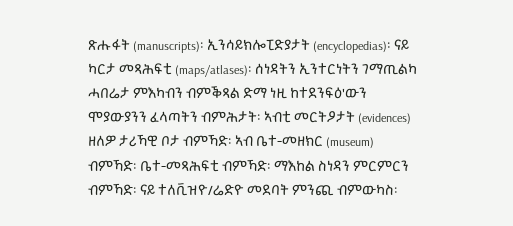ጽሑፋት (manuscripts)፡ ኢንሳይክሎፒድያታት (encyclopedias)፡ ናይ ካርታ መጻሕፍቲ (maps/atlases)፡ ሰነዳትን ኢንተርነትን ገማጢልካ ሓበሬታ ምእካብን ብምቕጻል ድማ ነዚ ከተደንፍዕ'ውን ሞያውያንን ፈላጣትን ብምሕታት፡ ኣብቲ መርትዖታት (evidences) ዘለዎ ታሪኻዊ ቦታ ብምኻድ፡ ኣብ ቤተ-መዘክር (museum) ብምኻድ፡ ቤተ-መጻሕፍቲ ብምኻድ፡ ማእከል ስነዳን ምርምርን ብምኻድ፡ ናይ ተለቪዝዮ/ሬድዮ መደባት ምንጪ ብምውካስ፡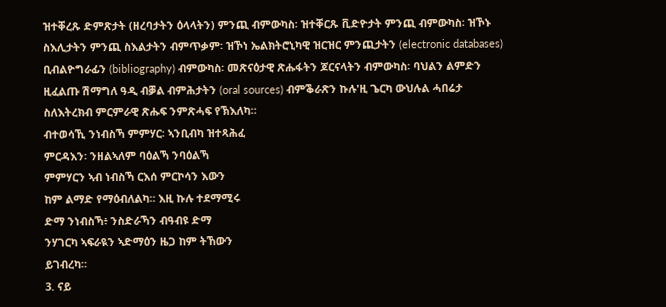ዝተቐረጹ ድምጽታት (ዘረባታትን ዕላላትን) ምንጪ ብምውካስ፡ ዝተቐርጹ ቪድዮታት ምንጪ ብምውካስ፡ ዝኾኑ ስእሊታትን ምንጪ ስእልታትን ብምጥቃም፡ ዝኾነ ኤልክትሮኒካዊ ዝርዝር ምንጪታትን (electronic databases) ቢብልዮግራፊን (bibliography) ብምውካስ፡ መጽናዕታዊ ጽሑፋትን ጆርናላትን ብምውካስ፡ ባህልን ልምድን ዚፈልጡ ሽማግለ ዓዲ ብቓል ብምሕታትን (oral sources) ብምቕራጽን ኩሉ'ዚ ጌርካ ውህሉል ሓበሬታ ስለእትረክብ ምርምራዊ ጽሑፍ ንምጽሓፍ የኽእለካ።
ብተወሳኺ ንነብስኻ ምምሃር፡ ኣንቢብካ ዝተጻሕፈ
ምርዳእን፡ ንዘልኣለም ባዕልኻ ንባዕልኻ
ምምሃርን ኣብ ነብስኻ ርእሰ ምርኮሳን እውን
ከም ልማድ የማዕብለልካ። እዚ ኩሉ ተደማሚሩ
ድማ ንነብስኻ፥ ንስድራኻን ብዓብዩ ድማ
ንሃገርካ ኣፍራዪን ኣድማዕን ዜጋ ከም ትኸውን
ይገብረካ።
3. ናይ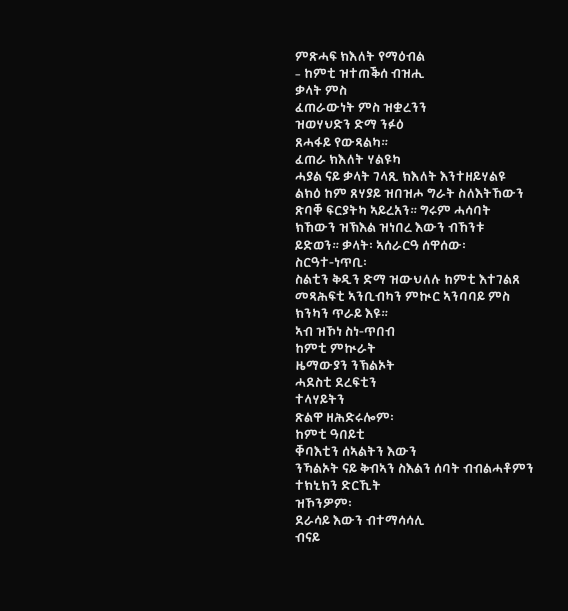ምጽሓፍ ክእለት የማዕብል
– ከምቲ ዝተጠቕሰ ብዝሒ
ቃላት ምስ
ፈጠራውነት ምስ ዝቋረንን
ዝወሃህድን ድማ ንፉዕ
ጸሓፋይ የውጻልካ።
ፈጠራ ክእለት ሃልዩካ
ሓያል ናይ ቃላት ገላጺ ክእለት እንተዘይሃልዩ
ልክዕ ከም ጸሃያይ ዝበዝሖ ግራት ስለእትኸውን
ጽባቐ ፍርያትካ ኣይረአን። ግሩም ሓሳባት
ክኸውን ዝኽእል ዝነበረ እውን ብኸንቱ
ይድወን። ቃላት፡ ኣሰራርዓ ሰዋሰው፡
ስርዓተ-ነጥቢ፡
ስልቲን ቅዲን ድማ ዝውህለሉ ከምቲ እተገልጸ
መጻሕፍቲ ኣንቢብካን ምኲር ኣንባባይ ምስ
ክንካን ጥራይ እዩ።
ኣብ ዝኾነ ስነ-ጥበብ
ከምቲ ምኲራት
ዜማውያን ንኽልኦት
ሓደስቲ ደረፍቲን
ተላሃይትን
ጽልዋ ዘሕድሩሎም፡
ከምቲ ዓበይቲ
ቐባእቲን ሰኣልትን እውን
ንኻልኦት ናይ ቅብኣን ስእልን ሰባት ብብልሓቶምን
ተክኒክን ድርኺት
ዝኾንዎም፡
ደራሳይ እውን ብተማሳሳሊ
ብናይ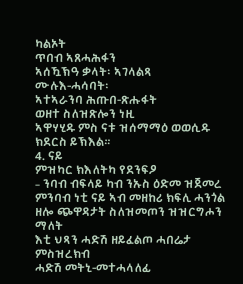ካልኦት
ጥበብ ኣጸሓሕፋን
ኣሰዃኽዓ ቃላት፡ ኣገላልጻ
ሙሉእ-ሓሳባት፡
ኣተኣራንባ ሕጡበ-ጽሑፋት
ወዘተ ስለዝጽሎን ነዚ
ኣዋሃሂዱ ምስ ናቱ ዝሰማማዕ ወወሲዱ
ክደርስ ይኽእል።
4. ናይ
ምዝካር ክእለትካ የደንፍዖ
– ንባብ ብፍላይ ካብ ንኡስ ዕድመ ዝጀመረ
ምንባብ ነቲ ናይ ኣብ መዘከሪ ክፍሊ ሓንጎል
ዘሎ ጭዋዳታት ስለዝመጦን ዝዝርግሖን ማለት
እቲ ህጻን ሓድሽ ዘይፈልጦ ሓበሬታ ምስዝረክብ
ሓድሽ መትኒ-መተሓላለፊ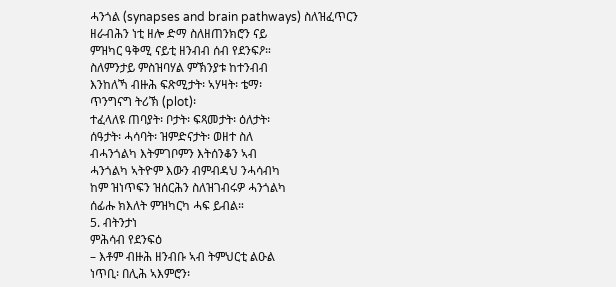ሓንጎል (synapses and brain pathways) ስለዝፈጥርን
ዘራብሕን ነቲ ዘሎ ድማ ስለዘጠንክሮን ናይ
ምዝካር ዓቅሚ ናይቲ ዘንብብ ሰብ የደንፍዖ።
ስለምንታይ ምስዝባሃል ምኽንያቱ ከተንብብ
እንከለኻ ብዙሕ ፍጽሚታት፡ ኣሃዛት፡ ቴማ፡
ጥንግናግ ትሪኽ (plot)፡
ተፈላለዩ ጠባያት፡ ቦታት፡ ፍጻመታት፡ ዕለታት፡
ሰዓታት፡ ሓሳባት፡ ዝምድናታት፡ ወዘተ ስለ
ብሓንጎልካ እትምገቦምን እትሰንቆን ኣብ
ሓንጎልካ ኣትዮም እውን ብምብዳህ ንሓሳብካ
ከም ዝነጥፍን ዝሰርሕን ስለዝገብሩዎ ሓንጎልካ
ሰፊሑ ክእለት ምዝካርካ ሓፍ ይብል።
5. ብትንታነ
ምሕሳብ የደንፍዕ
– እቶም ብዙሕ ዘንብቡ ኣብ ትምህርቲ ልዑል
ነጥቢ፡ በሊሕ ኣእምሮን፡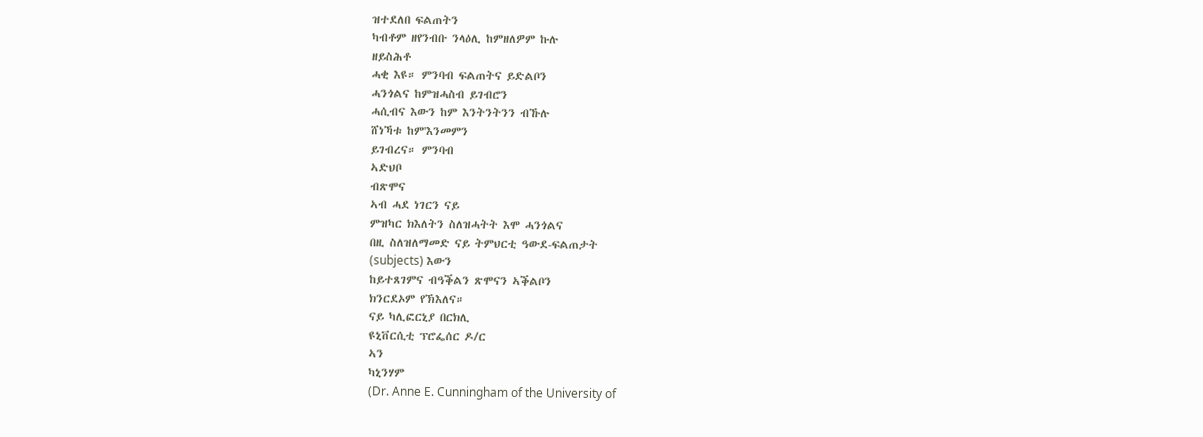ዝተደለበ ፍልጠትን
ካብቶም ዘየንብቡ ንላዕሊ ከምዘለዎም ኩሉ
ዘይስሕቶ
ሓቂ እዩ። ምንባብ ፍልጠትና ይድልቦን
ሓንጎልና ከምዝሓስብ ይገብሮን
ሓሲብና እውን ከም እንትንትንን ብኹሉ
ሸነኻቱ ከም'እንመምን
ይገብረና። ምንባብ
ኣድህቦ
ብጽሞና
ኣብ ሓደ ነገርን ናይ
ምዝካር ክእለትን ስለዝሓትት እሞ ሓንጎልና
በዚ ስለዝለማመድ ናይ ትምህርቲ ዓውደ-ፍልጠታት
(subjects) እውን
ከይተጸገምና ብዓቕልን ጽሞናን ኣቕልቦን
ክንርደኦም የኽእለና።
ናይ ካሊፎርኒያ በርክሊ
ዩኒቨርሲቲ ፕሮፌሰር ዶ/ር
ኣን
ካኒንሃም
(Dr. Anne E. Cunningham of the University of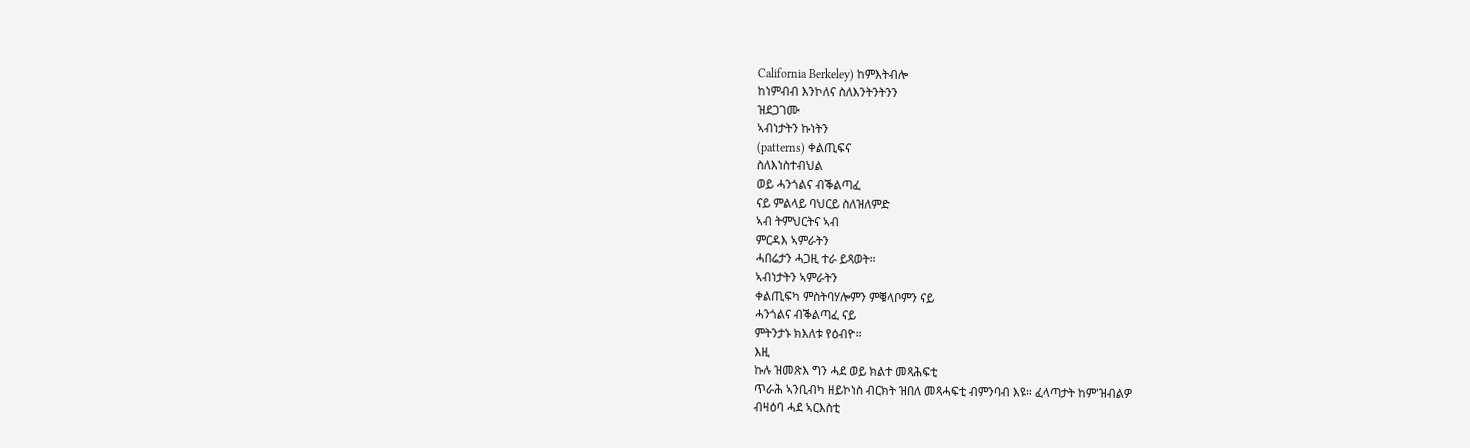California Berkeley) ከምእትብሎ
ከነምብብ እንኮለና ስለእንትንትንን
ዝደጋገሙ
ኣብነታትን ኩነትን
(patterns) ቀልጢፍና
ስለእነስተብህል
ወይ ሓንጎልና ብቕልጣፈ
ናይ ምልላይ ባህርይ ስለዝለምድ
ኣብ ትምህርትና ኣብ
ምርዳእ ኣምራትን
ሓበሬታን ሓጋዚ ተራ ይጻወት።
ኣብነታትን ኣምራትን
ቀልጢፍካ ምስትባሃሎምን ምቑላቦምን ናይ
ሓንጎልና ብቕልጣፈ ናይ
ምትንታኑ ክእለቱ የዕብዮ።
እዚ
ኩሉ ዝመጽእ ግን ሓደ ወይ ክልተ መጻሕፍቲ
ጥራሕ ኣንቢብካ ዘይኮነስ ብርክት ዝበለ መጻሓፍቲ ብምንባብ እዩ። ፈላጣታት ከም'ዝብልዎ
ብዛዕባ ሓደ ኣርእስቲ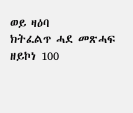ወይ ዛዕባ
ክትፈልጥ ሓደ መጽሓፍ ዘይኮነ 100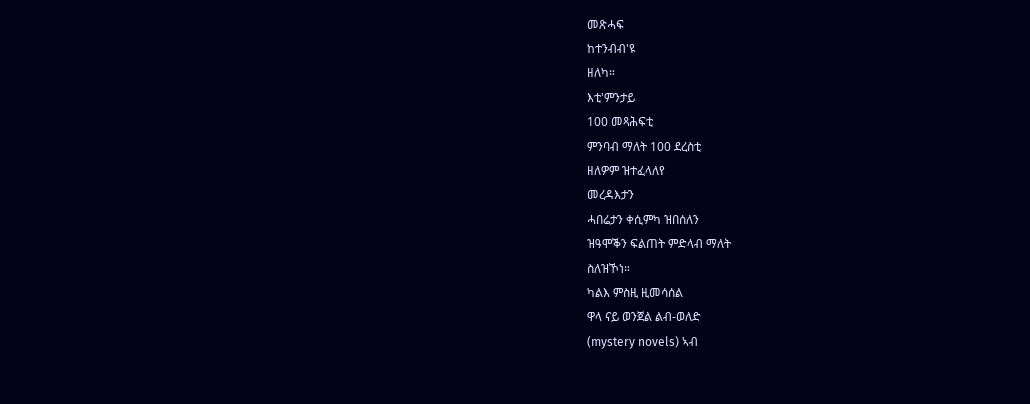መጽሓፍ
ከተንብብ'ዩ
ዘለካ።
እቲ'ምንታይ
100 መጻሕፍቲ
ምንባብ ማለት 100 ደረስቲ
ዘለዎም ዝተፈላለየ
መረዳእታን
ሓበሬታን ቀሲምካ ዝበሰለን
ዝዓሞቕን ፍልጠት ምድላብ ማለት
ስለዝኾነ።
ካልእ ምስዚ ዚመሳሰል
ዋላ ናይ ወንጀል ልብ-ወለድ
(mystery novels) ኣብ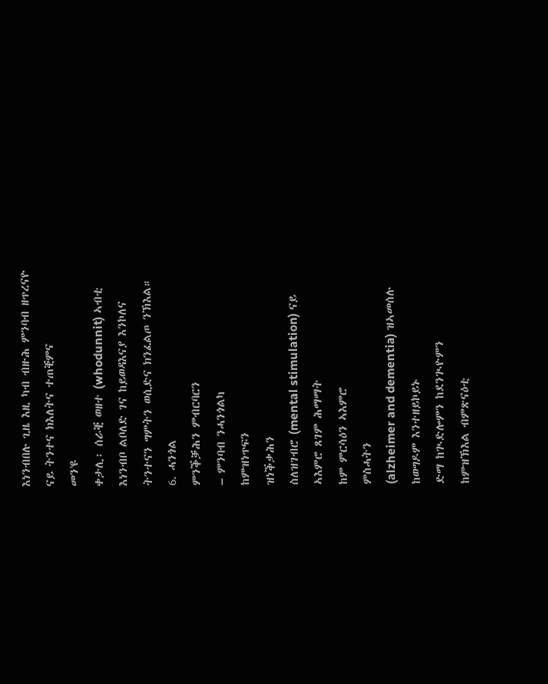እነንብበሉ ጊዜ እዚ ካብ ብዙሕ ምንባብ ዘጥረናዮ
ናይ ትንተና ክእለትና ተጠቒምና
መን'ዩ
ቀታሊ፡ ሰራቒ ወዘተ (whodunnit) ኣብቲ
እነንብቦ ልቦለድ ገና ከይወዳእናያ እንኮለና
ትንተናን ግምትን ወሲድና ክንፈልጦ ንኽእል።
6. ሓንጎል
ምንቕቓሕን ምብርባርን
– ምንባብ ንሓንጎልካ
ከምዝነጥፍን
ዝነቕቃሕን
ስለዝገብሮ (mental stimulation) ናይ
ኣእምሮ ጸገም ሕማማት
ከም ምርሳዕን ኣእምሮ
ምስሓትን
(alzheimer and dementia) ዝኣመሰሉ
ከወግዶም እንተዘይኮይኑ
ድማ ከጒድሎምን ከደንጒዮምን
ከምዝኽእል ብምጽናዕቲ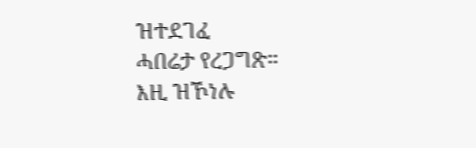ዝተደገፈ
ሓበሬታ የረጋግጽ።
እዚ ዝኾነሉ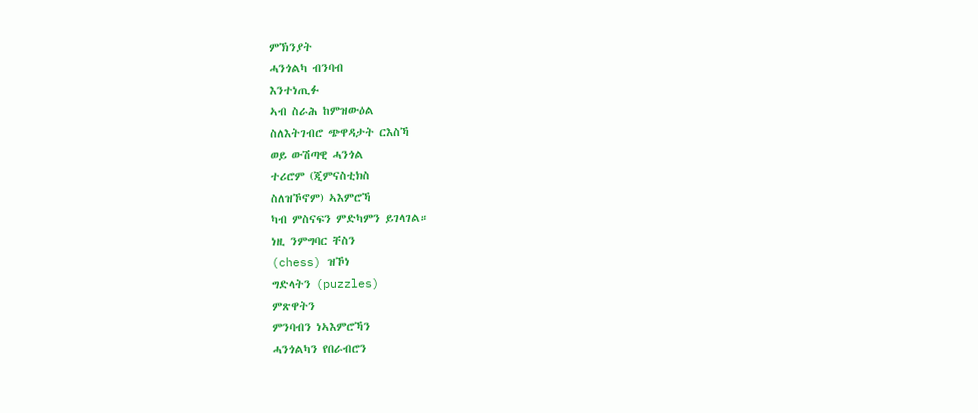ምኽንያት
ሓንጎልካ ብንባብ
እንተነጢፉ
ኣብ ስራሕ ከምዝውዕል
ስለእትገብሮ ጭዋዳታት ርእስኻ
ወይ ውሽጣዊ ሓንጎል
ተሪሮም (ጂምናስቲክስ
ስለዝኾኖም) ኣእምሮኻ
ካብ ምስናፍን ምድካምን ይገላገል።
ነዚ ንምግባር ቸስን
(chess) ዝኾነ
ግድላትን (puzzles)
ምጽዋትን
ምንባብን ነኣእምሮኻን
ሓንጎልካን የበራብሮን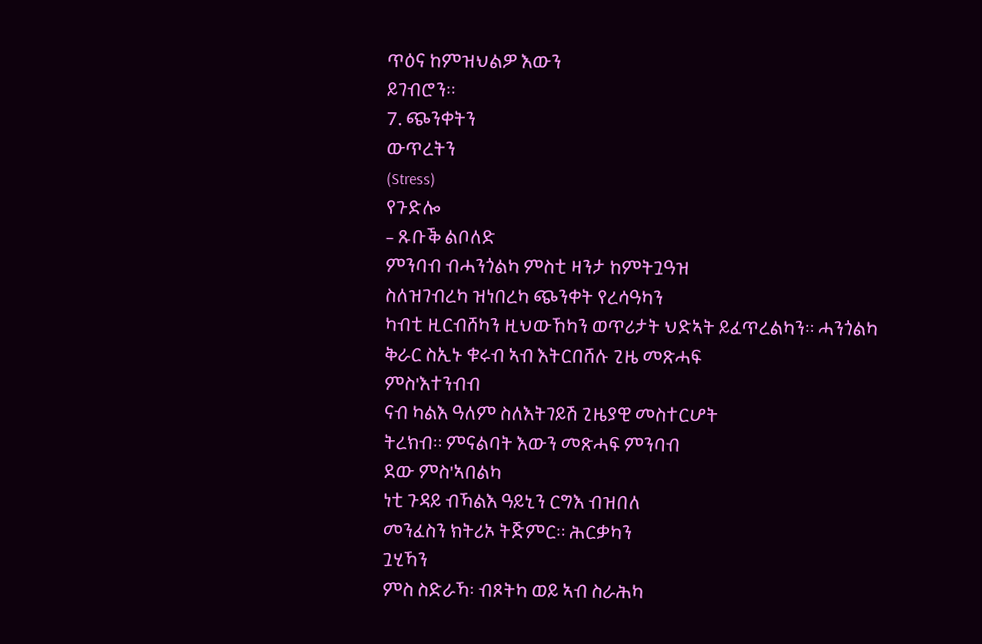ጥዕና ከምዝህልዎ እውን
ይገብሮን።
7. ጭንቀትን
ውጥረትን
(Stress)
የጉድሎ
– ጹቡቕ ልቦለድ
ምንባብ ብሓንጎልካ ምስቲ ዛንታ ከምትጓዓዝ
ስለዝገብረካ ዝነበረካ ጭንቀት የረሳዓካን
ካብቲ ዚርብሸካን ዚህውኸካን ወጥሪታት ህድኣት ይፈጥረልካን። ሓንጎልካ
ቅራር ስኢኑ ቁሩብ ኣብ እትርበሸሉ ጊዜ መጽሓፍ
ምስ'እተንብብ
ናብ ካልእ ዓለም ስለእትገይሽ ጊዜያዊ መስተርሆት
ትረክብ። ምናልባት እውን መጽሓፍ ምንባብ
ደው ምስ'ኣበልካ
ነቲ ጉዳይ ብኻልእ ዓይኒን ርግእ ብዝበለ
መንፈስን ክትሪኦ ትጅምር። ሕርቃካን
ጓሂኻን
ምስ ስድራኻ፡ ብጾትካ ወይ ኣብ ስራሕካ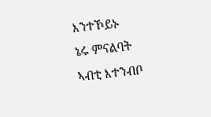እንተኾይኑ
ኔሩ ምናልባት
ኣብቲ እተንብቦ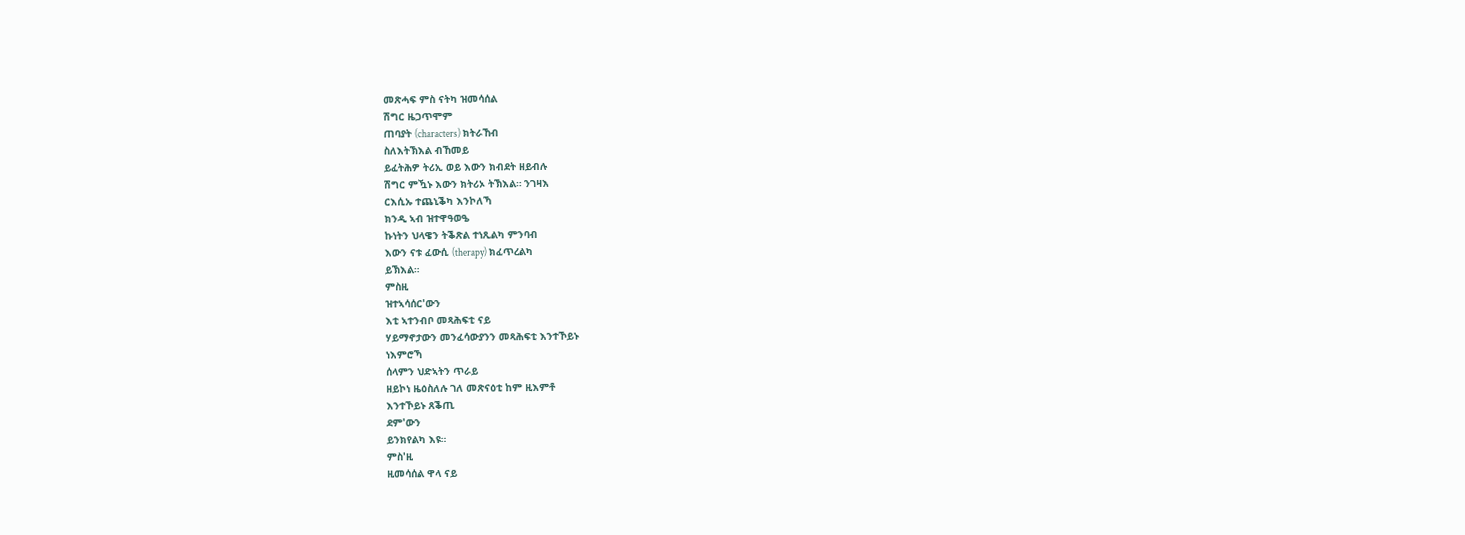መጽሓፍ ምስ ናትካ ዝመሳሰል
ሽግር ዜጋጥሞም
ጠባያት (characters) ክትራኸብ
ስለእትኽእል ብኸመይ
ይፈትሕዎ ትሪኢ ወይ እውን ክብደት ዘይብሉ
ሽግር ምዃኑ እውን ክትሪኦ ትኽእል። ንገዛእ
ርእሲኡ ተጨኒቕካ እንኮለኻ
ክንዲ ኣብ ዝተዋዓወዔ
ኩነትን ህላዌን ትቕጽል ተነጺልካ ምንባብ
እውን ናቱ ፈውሲ (therapy) ክፈጥረልካ
ይኽእል።
ምስዚ
ዝተኣሳሰር'ውን
እቲ ኣተንብቦ መጻሕፍቲ ናይ
ሃይማኖታውን መንፈሳውያንን መጻሕፍቲ እንተኾይኑ
ነእምሮኻ
ሰላምን ህድኣትን ጥራይ
ዘይኮነ ዜዕስለሉ ገለ መጽናዕቲ ከም ዚእምቶ
እንተኾይኑ ጸቕጢ
ደም'ውን
ይንክየልካ እዩ።
ምስ'ዚ
ዚመሳሰል ዋላ ናይ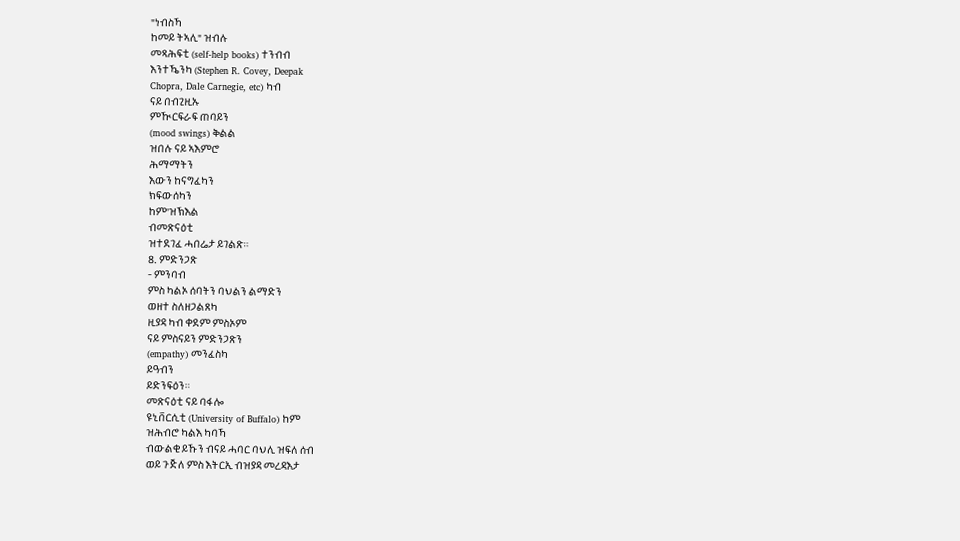"ነብስኻ
ከመይ ትኣሊ" ዝብሉ
መጻሕፍቲ (self-help books) ተንብብ
እንተዄንካ (Stephen R. Covey, Deepak
Chopra, Dale Carnegie, etc) ካብ
ናይ በብጊዚኡ
ምዂርፍራፍ ጠባይን
(mood swings) ቅልል
ዝበሉ ናይ ኣእምሮ
ሕማማትን
እውን ከናግፈካን
ክፍውሰካን
ከም'ዝኽእል
ብመጽናዕቲ
ዝተደገፈ ሓበሬታ ይገልጽ።
8. ምድንጋጽ
- ምንባብ
ምስ ካልኦ ሰባትን ባህልን ልማድን
ወዘተ ስለዘጋልጸካ
ዚያዳ ካብ ቀደም ምስኦም
ናይ ምስናይን ምድንጋጽን
(empathy) መንፈስካ
ይዓብን
ይድንፍዕን።
መጽናዕቲ ናይ ባፋሎ
ዩኒቨርሲቲ (University of Buffalo) ከም
ዝሕብሮ ካልእ ካባኻ
ብውልቂ ይኹን ብናይ ሓባር ባህሊ ዝፍለ ሰብ
ወይ ጉጅለ ምስ እትርኢ ብዝያዳ መረዳእታ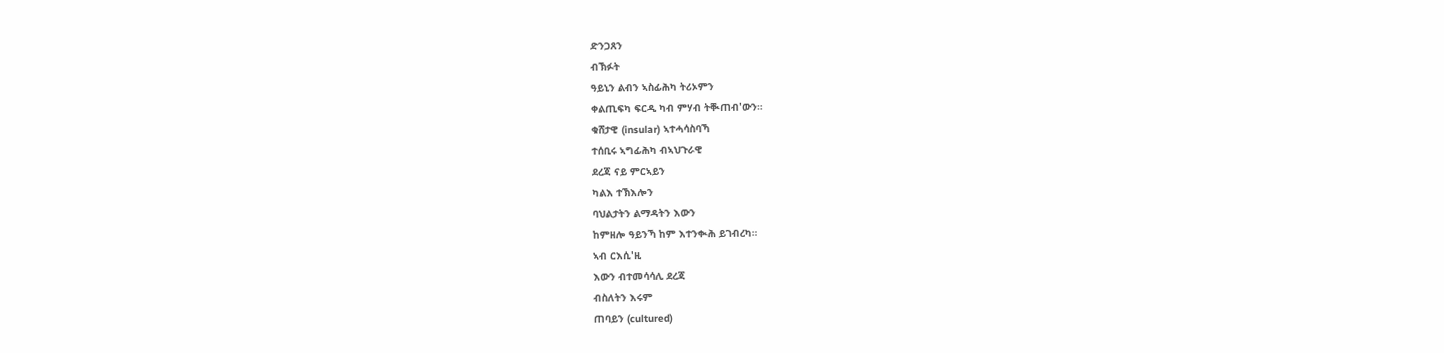ድንጋጸን
ብኽፉት
ዓይኒን ልብን ኣስፊሕካ ትሪኦምን
ቀልጢፍካ ፍርዲ ካብ ምሃብ ትቚጠብ'ውን።
ቁሸታዊ (insular) ኣተሓሳስባኻ
ተሰቢሩ ኣግፊሕካ ብኣህጉራዊ
ደረጃ ናይ ምርኣይን
ካልእ ተኽእሎን
ባህልታትን ልማዳትን እውን
ከምዘሎ ዓይንኻ ከም እተንቊሕ ይገብረካ።
ኣብ ርእሲ'ዚ
እውን ብተመሳሳሊ ደረጃ
ብስለትን እሩም
ጠባይን (cultured)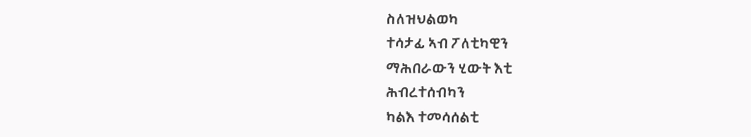ስለዝህልወካ
ተሳታፊ ኣብ ፖለቲካዊን
ማሕበራውን ሂውት እቲ
ሕብረተሰብካን
ካልእ ተመሳሰልቲ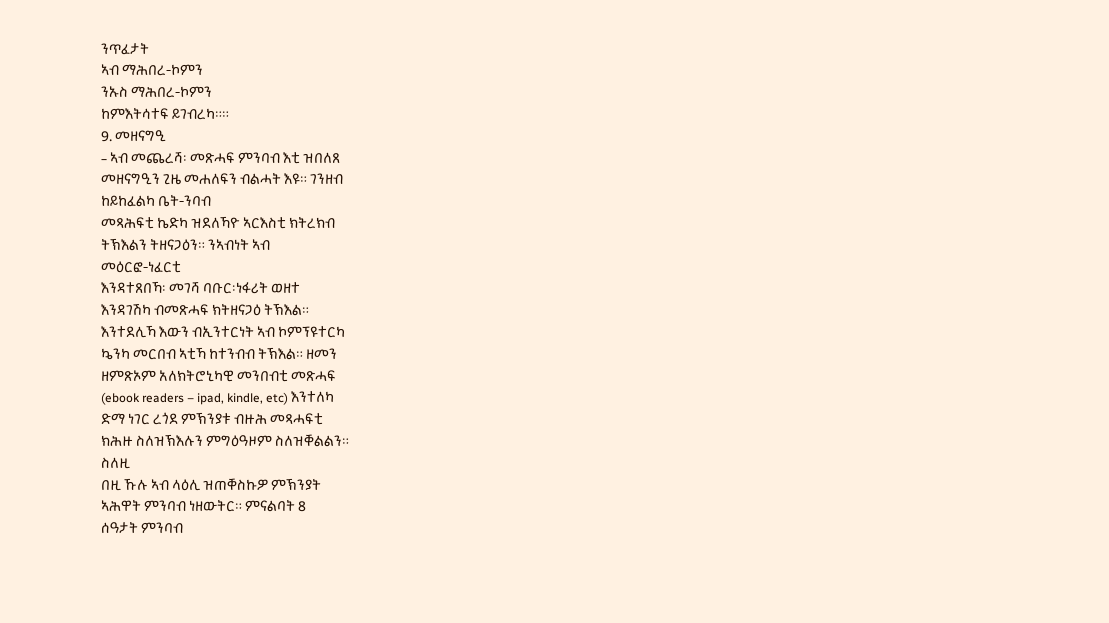ንጥፈታት
ኣብ ማሕበረ-ኮምን
ንኡስ ማሕበረ-ኮምን
ከምእትሳተፍ ይገብረካ።።
9. መዘናግዒ
– ኣብ መጨረሻ፡ መጽሓፍ ምንባብ እቲ ዝበለጸ
መዘናግዒን ጊዜ መሐለፍን ብልሓት እዩ። ገንዘብ
ከይከፈልካ ቤት-ንባብ
መጻሕፍቲ ኬድካ ዝደለኻዮ ኣርእስቲ ክትረክብ
ትኽእልን ትዘናጋዕን። ንኣብነት ኣብ
መዕርፎ-ነፈርቲ
እንዳተጸበኻ፡ መገሻ ባቡር፡ነፋሪት ወዘተ
እንዳገሽካ ብመጽሓፍ ክትዘናጋዕ ትኽእል።
እንተደሊኻ እውን ብኢንተርነት ኣብ ኮምፕዩተርካ
ኴንካ መርበብ ኣቲኻ ከተንብብ ትኽእል። ዘመን
ዘምጽኦም አለክትሮኒካዊ መንበብቲ መጽሓፍ
(ebook readers – ipad, kindle, etc) እንተለካ
ድማ ነገር ረጎደ ምኽንያቱ ብዙሕ መጻሓፍቲ
ክሕዙ ስለዝኽእሉን ምግዕዓዞም ስለዝቐልልን።
ስለዚ
በዚ ኹሉ ኣብ ላዕሊ ዝጠቐስኩዎ ምኽንያት
ኣሕዋት ምንባብ ነዘውትር። ምናልባት 8
ሰዓታት ምንባብ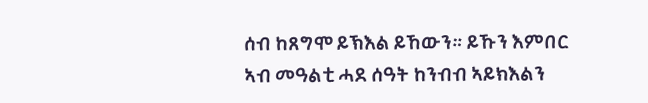ሰብ ከጸግሞ ይኽእል ይኸውን። ይኹን እምበር
ኣብ መዓልቲ ሓደ ሰዓት ከንብብ ኣይክእልን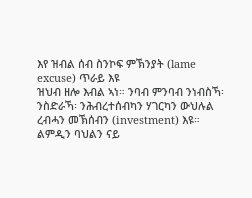እየ ዝብል ሰብ ስንኮፍ ምኽንያት (lame
excuse) ጥራይ እዩ
ዝህብ ዘሎ እብል ኣነ። ንባብ ምንባብ ንነብስኻ፡
ንስድራኻ፡ ንሕብረተሰብካን ሃገርካን ውህሉል
ረብሓን መኽሰብን (investment) እዩ።
ልምዲን ባህልን ናይ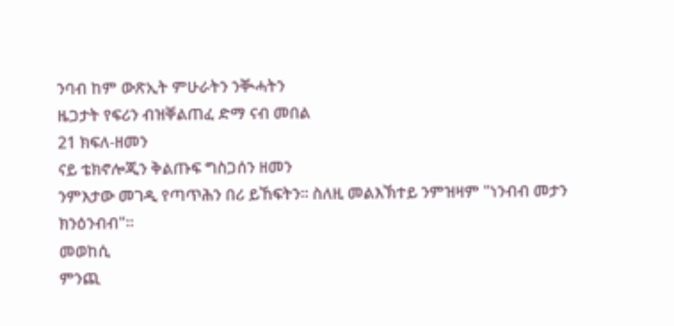ንባብ ከም ውጽኢት ምሁራትን ንቚሓትን
ዜጋታት የፍሪን ብዝቐልጠፈ ድማ ናብ መበል
21 ክፍለ-ዘመን
ናይ ቴክኖሎጂን ቅልጡፍ ግስጋሰን ዘመን
ንምእታው መገዲ የጣጥሕን በሪ ይኸፍትን። ስለዚ መልእኽተይ ንምዝዛም "ነንብብ መታን ክንዕንብብ"።
መወከሲ
ምንጪ